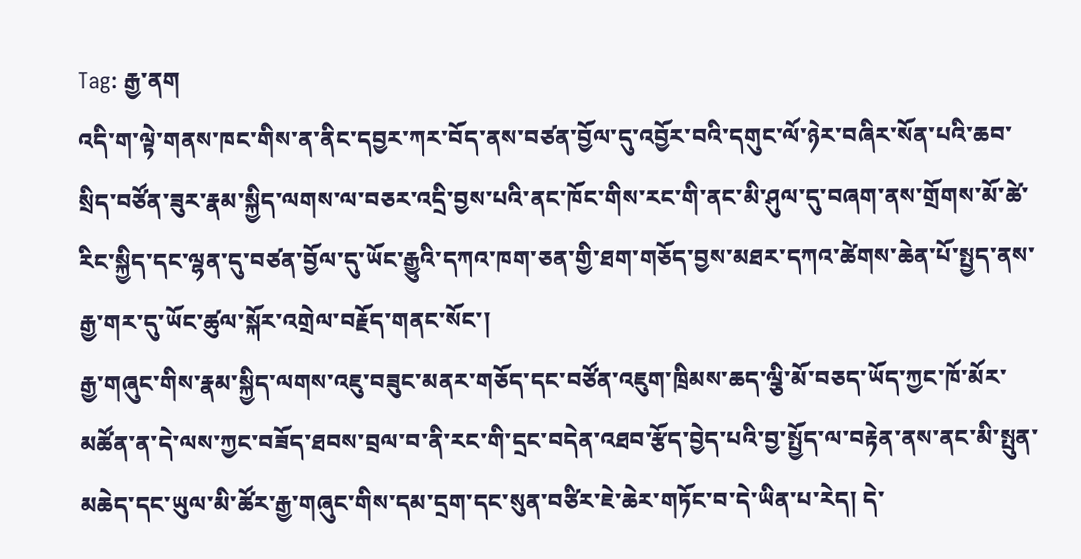Tag: རྒྱ་ནག
འདི་ག་ལྟེ་གནས་ཁང་གིས་ན་ནིང་དབྱར་ཀར་བོད་ནས་བཙན་བྱོལ་དུ་འབྱོར་བའི་དགུང་ལོ་ཉེར་བཞིར་སོན་པའི་ཆབ་སྲིད་བཙོན་ཟུར་རྣམ་སྐྱིད་ལགས་ལ་བཅར་འདྲི་བྱས་པའི་ནང་ཁོང་གིས་རང་གི་ནང་མི་ཤུལ་དུ་བཞག་ནས་གྲོགས་མོ་ཚེ་རིང་སྐྱིད་དང་ལྷན་དུ་བཙན་བྱོལ་དུ་ཡོང་རྒྱུའི་དཀའ་ཁག་ཅན་གྱི་ཐག་གཅོད་བྱས་མཐར་དཀའ་ཚེགས་ཆེན་པོ་སྤྱད་ནས་རྒྱ་གར་དུ་ཡོང་ཚུལ་སྐོར་འགྲེལ་བརྗོད་གནང་སོང་།
རྒྱ་གཞུང་གིས་རྣམ་སྐྱིད་ལགས་འཇུ་བཟུང་མནར་གཅོད་དང་བཙོན་འཇུག་ཁྲིམས་ཆད་ལྕི་མོ་བཅད་ཡོད་ཀྱང་ཁོ་མོར་མཚོན་ན་དེ་ལས་ཀྱང་བཟོད་ཐབས་བྲལ་བ་ནི་རང་གི་དྲང་བདེན་འཐབ་རྩོད་བྱེད་པའི་བྱ་སྤྱོད་ལ་བརྟེན་ནས་ནང་མི་སྤུན་མཆེད་དང་ཡུལ་མི་ཚོར་རྒྱ་གཞུང་གིས་དམ་དྲག་དང་སུན་བཙིར་ཇེ་ཆེར་གཏོང་བ་དེ་ཡིན་པ་རེད། དེ་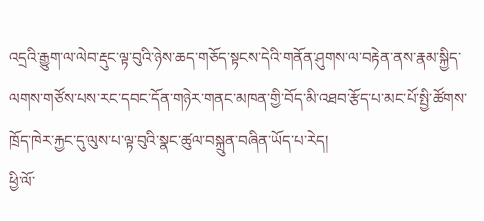འདྲའི་རྒྱུག་ལ་ལེབ་རྡུང་ལྟ་བུའི་ཉེས་ཆད་གཅོད་སྟངས་དེའི་གནོན་ཤུགས་ལ་བརྟེན་ནས་རྣམ་སྐྱིད་ལགས་གཙོས་པས་རང་དབང་དོན་གཉེར་གནང་མཁན་གྱི་བོད་མི་འཐབ་རྩོད་པ་མང་པོ་སྤྱི་ཚོགས་ཁྲོད་ཁེར་རྐྱང་དུ་ལུས་པ་ལྟ་བུའི་སྣང་ཚུལ་བསྐྲུན་བཞིན་ཡོད་པ་རེད།
ཕྱི་ལོ་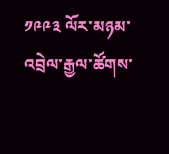༡༩༩༣ ལོར་མཉམ་འབྲེལ་རྒྱལ་ཚོགས་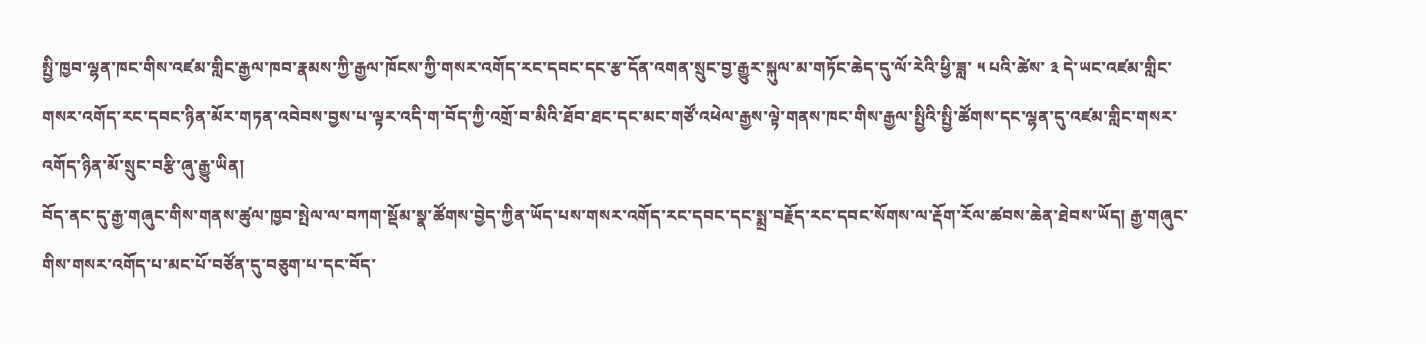སྤྱི་ཁྱབ་ལྷན་ཁང་གིས་འཛམ་གླིང་རྒྱལ་ཁབ་རྣམས་ཀྱི་རྒྱལ་ཁོངས་ཀྱི་གསར་འགོད་རང་དབང་དང་རྩ་དོན་འགན་སྲུང་བྱ་རྒྱུར་སྐུལ་མ་གཏོང་ཆེད་དུ་ལོ་རེའི་ཕྱི་ཟླ་ ༥ པའི་ཚེས་ ༣ དེ་ཡང་འཛམ་གླིང་གསར་འགོད་རང་དབང་ཉིན་མོར་གཏན་འབེབས་བྱས་པ་ལྟར་འདི་ག་བོད་ཀྱི་འགྲོ་བ་མིའི་ཐོབ་ཐང་དང་མང་གཙོ་འཕེལ་རྒྱས་ལྟེ་གནས་ཁང་གིས་རྒྱལ་སྤྱིའི་སྤྱི་ཚོགས་དང་ལྷན་དུ་འཛམ་གླིང་གསར་འགོད་ཉིན་མོ་སྲུང་བརྩི་ཞུ་རྒྱུ་ཡིན།
བོད་ནང་དུ་རྒྱ་གཞུང་གིས་གནས་ཚུལ་ཁྱབ་སྤེལ་ལ་བཀག་སྡོམ་སྣ་ཚོགས་བྱེད་ཀྱིན་ཡོད་པས་གསར་འགོད་རང་དབང་དང་སྨྲ་བརྗོད་རང་དབང་སོགས་ལ་རྡོག་རོལ་ཚབས་ཆེན་ཐེབས་ཡོད། རྒྱ་གཞུང་གིས་གསར་འགོད་པ་མང་པོ་བཙོན་དུ་བཅུག་པ་དང་བོད་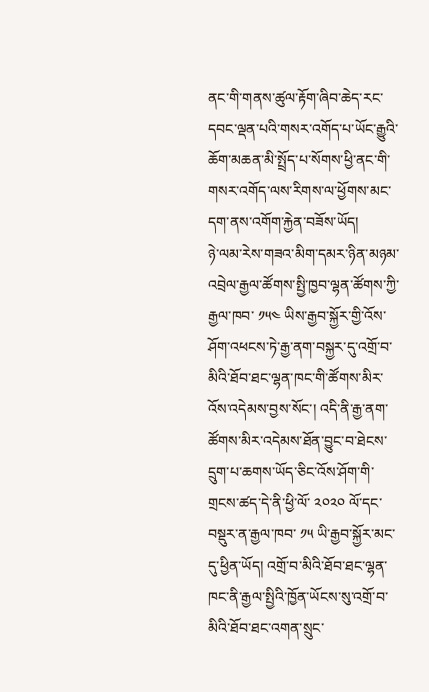ནང་གི་གནས་ཚུལ་རྟོག་ཞིབ་ཆེད་རང་དབང་ལྡན་པའི་གསར་འགོད་པ་ཡོང་རྒྱུའི་ཆོག་མཆན་མི་སྤྲོད་པ་སོགས་ཕྱི་ནང་གི་གསར་འགོད་ལས་རིགས་ལ་ཕྱོགས་མང་དག་ནས་འགོག་རྐྱེན་བཟོས་ཡོད།
ཉེ་ལམ་རེས་གཟའ་མིག་དམར་ཉིན་མཉམ་འབྲེལ་རྒྱལ་ཚོགས་སྤྱི་ཁྱབ་ལྷན་ཚོགས་ཀྱི་རྒྱལ་ཁབ་ ༡༥༤ ཡིས་རྒྱབ་སྐྱོར་གྱི་འོས་ཤོག་འཕངས་ཏེ་རྒྱ་ནག་བསྐྱར་དུ་འགྲོ་བ་མིའི་ཐོབ་ཐང་ལྷན་ཁང་གི་ཚོགས་མིར་འོས་འདེམས་བྱས་སོང་། འདི་ནི་རྒྱ་ནག་ཚོགས་མིར་འདེམས་ཐོན་བྱུང་བ་ཐེངས་དྲུག་པ་ཆགས་ཡོད་ཅིང་འོས་ཤོག་གི་གྲངས་ཚད་དེ་ནི་ཕྱི་ལོ་ ༢༠༢༠ ལོ་དང་བསྡུར་ན་རྒྱལ་ཁབ་ ༡༥ ཡི་རྒྱབ་སྐྱོར་མང་དུ་ཕྱིན་ཡོད། འགྲོ་བ་མིའི་ཐོབ་ཐང་ལྷན་ཁང་ནི་རྒྱལ་སྤྱིའི་ཁྱོན་ཡོངས་སུ་འགྲོ་བ་མིའི་ཐོབ་ཐང་འགན་སྲུང་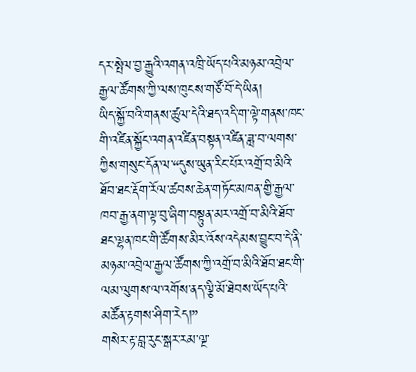དར་སྤེལ་བྱ་རྒྱུའི་འགན་འཁྲི་ཡོད་པའི་མཉམ་འབྲེལ་རྒྱལ་ཚོགས་ཀྱི་ལས་ཁུངས་གཙོ་བོ་དེ་ཡིན།
ཡིད་སྐྱོ་བའི་གནས་ཚུལ་དེའི་ཐད་འདི་ག་ལྟེ་གནས་ཁང་གི་འཛིན་སྐྱོང་འགན་འཛིན་བསྟན་འཛིན་ཟླ་བ་ལགས་ཀྱིས་གསུང་དོན་ལ་“དུས་ཡུན་རིང་པོར་འགྲོ་བ་མིའི་ཐོབ་ཐང་རྡོག་རོལ་ཚབས་ཆེན་གཏོང་མཁན་གྱི་རྒྱལ་ཁབ་རྒྱ་ནག་ལྟ་བུ་ཞིག་བསྟུན་མར་འགྲོ་བ་མིའི་ཐོབ་ཐང་ལྷན་ཁང་གི་ཚོགས་མིར་འོས་འདེམས་བྱུང་བ་དེ་ནི་མཉམ་འབྲེལ་རྒྱལ་ཚོགས་ཀྱི་འགྲོ་བ་མིའི་ཐོབ་ཐང་གི་ལམ་ལུགས་ལ་འགོས་ནད་ལྕི་མོ་ཐེབས་ཡོད་པའི་མཚོན་རྟགས་ཤིག་རེད།”
གསེར་རྟ་བླ་རུང་སྒར་རམ་ལྔ་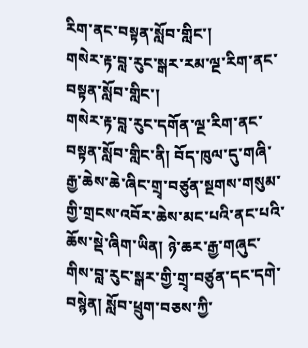རིག་ནང་བསྟན་སློབ་གླིང་།
གསེར་རྟ་བླ་རུང་སྒར་རམ་ལྔ་རིག་ནང་བསྟན་སློབ་གླིང་།
གསེར་རྟ་བླ་རུང་དགོན་ལྔ་རིག་ནང་བསྟན་སློབ་གླིང་ནི། བོད་ཁུལ་དུ་གཞི་རྒྱ་ཆེས་ཆེ་ཞིང་གྲྭ་བཙུན་སྔགས་གསུམ་གྱི་གྲངས་འབོར་ཆེས་མང་པའི་ནང་པའི་ཆོས་སྡེ་ཞིག་ཡིན། ཉེ་ཆར་རྒྱ་གཞུང་གིས་བླ་རུང་སྒར་གྱི་གྲྭ་བཙུན་དང་དགེ་བསྙེན། སློབ་ཕྲུག་བཅས་ཀྱི་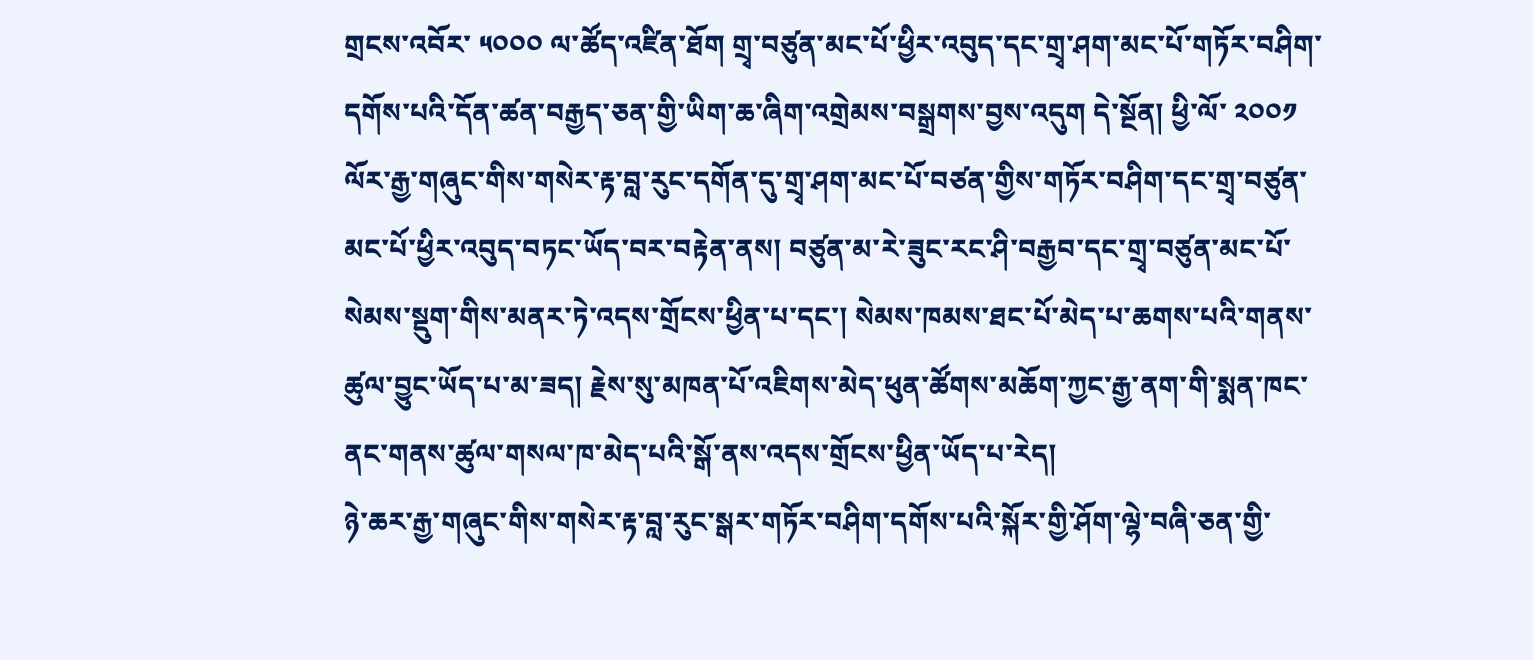གྲངས་འབོར་ ༥༠༠༠ ལ་ཚོད་འཛིན་ཐོག གྲྭ་བཙུན་མང་པོ་ཕྱིར་འབུད་དང་གྲྭ་ཤག་མང་པོ་གཏོར་བཤིག་དགོས་པའི་དོན་ཚན་བརྒྱད་ཅན་གྱི་ཡིག་ཆ་ཞིག་འགྲེམས་བསྒྲགས་བྱས་འདུག དེ་སྔོན། ཕྱི་ལོ་ ༢༠༠༡ ལོར་རྒྱ་གཞུང་གིས་གསེར་རྟ་བླ་རུང་དགོན་དུ་གྲྭ་ཤག་མང་པོ་བཙན་གྱིས་གཏོར་བཤིག་དང་གྲྭ་བཙུན་མང་པོ་ཕྱིར་འབུད་བཏང་ཡོད་བར་བརྟེན་ནས། བཙུན་མ་རེ་ཟུང་རང་ཤི་བརྒྱབ་དང་གྲྭ་བཙུན་མང་པོ་སེམས་སྡུག་གིས་མནར་ཏེ་འདས་གྲོངས་ཕྱིན་པ་དང་། སེམས་ཁམས་ཐང་པོ་མེད་པ་ཆགས་པའི་གནས་ཚུལ་བྱུང་ཡོད་པ་མ་ཟད། རྗེས་སུ་མཁན་པོ་འཇིགས་མེད་ཕུན་ཚོགས་མཆོག་ཀྱང་རྒྱ་ནག་གི་སྨན་ཁང་ནང་གནས་ཚུལ་གསལ་ཁ་མེད་པའི་སྒོ་ནས་འདས་གྲོངས་ཕྱིན་ཡོད་པ་རེད།
ཉེ་ཆར་རྒྱ་གཞུང་གིས་གསེར་རྟ་བླ་རུང་སྒར་གཏོར་བཤིག་དགོས་པའི་སྐོར་གྱི་ཤོག་ལྷེ་བཞི་ཅན་གྱི་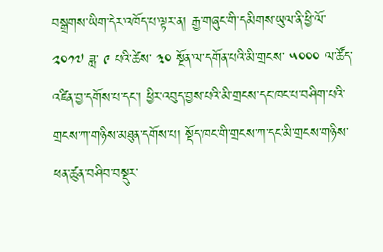བསྒྲགས་ཡིག་དེར་འཁོད་པ་ལྟར་ན། རྒྱ་གཞུང་གི་དམིགས་ཡུལ་ནི་ཕྱི་ལོ་ ༢༠༡༧ ཟླ་ ༩ པའི་ཚེས་ ༣༠ སྔོན་ལ་དགོན་པའི་མི་གྲངས་ ༥༠༠༠ ལ་ཚོད་འཛིན་བྱ་དགོས་པ་དང་། ཕྱིར་འབུད་བྱས་པའི་མི་གྲངས་དང་ཁང་པ་བཤིག་པའི་གྲངས་ཀ་གཉིས་མཐུན་དགོས་པ། སྡོད་ཁང་གི་གྲངས་ཀ་དང་མི་གྲངས་གཉིས་ཕན་ཚུན་བཤིབ་བསྡུར་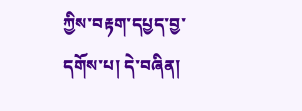ཀྱིས་བརྟག་དཔྱད་བྱ་དགོས་པ། དེ་བཞིན།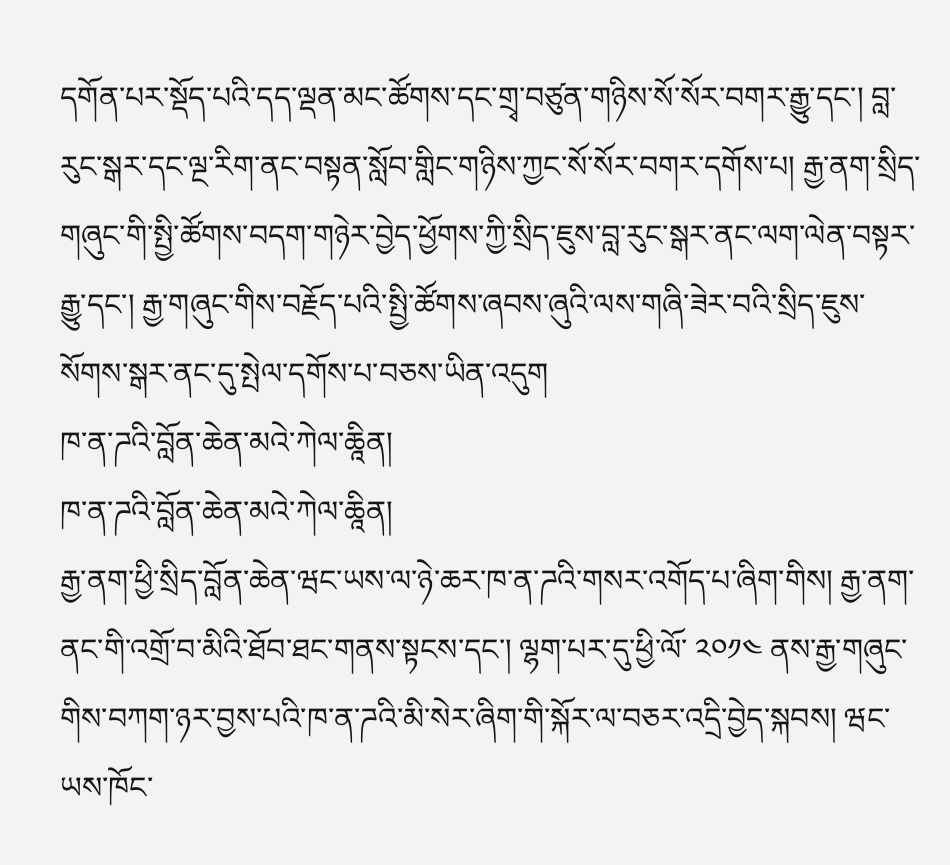དགོན་པར་སྡོད་པའི་དད་ལྡན་མང་ཚོགས་དང་གྲྭ་བཙུན་གཉིས་སོ་སོར་བགར་རྒྱུ་དང་། བླ་རུང་སྒར་དང་ལྔ་རིག་ནང་བསྟན་སློབ་གླིང་གཉིས་ཀྱང་སོ་སོར་བགར་དགོས་པ། རྒྱ་ནག་སྲིད་གཞུང་གི་སྤྱི་ཚོགས་བདག་གཉེར་བྱེད་ཕྱོགས་ཀྱི་སྲིད་ཇུས་བླ་རུང་སྒར་ནང་ལག་ལེན་བསྟར་རྒྱུ་དང་། རྒྱ་གཞུང་གིས་བརྗོད་པའི་སྤྱི་ཚོགས་ཞབས་ཞུའི་ལས་གཞི་ཟེར་བའི་སྲིད་ཇུས་སོགས་སྒར་ནང་དུ་སྤེལ་དགོས་པ་བཅས་ཡིན་འདུག
ཁ་ན་ཌའི་བློན་ཆེན་མའེ་ཀེལ་ཆཱིན།
ཁ་ན་ཌའི་བློན་ཆེན་མའེ་ཀེལ་ཆཱིན།
རྒྱ་ནག་ཕྱི་སྲིད་བློན་ཆེན་ཝང་ཡས་ལ་ཉེ་ཆར་ཁ་ན་ཌའི་གསར་འགོད་པ་ཞིག་གིས། རྒྱ་ནག་ནང་གི་འགྲོ་བ་མིའི་ཐོབ་ཐང་གནས་སྟངས་དང་། ལྷག་པར་དུ་ཕྱི་ལོ་ ༢༠༡༤ ནས་རྒྱ་གཞུང་གིས་བཀག་ཉར་བྱས་པའི་ཁ་ན་ཌའི་མི་སེར་ཞིག་གི་སྐོར་ལ་བཅར་འདྲི་བྱེད་སྐབས། ཝང་ཡས་ཁོང་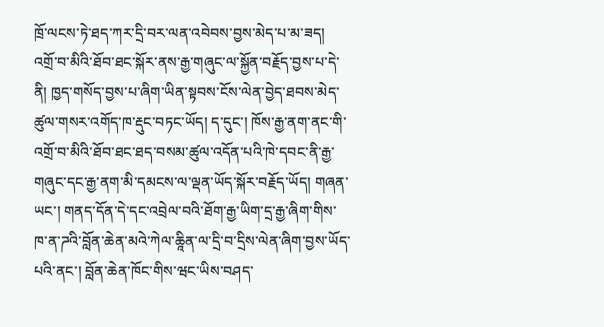ཁྲོ་ལངས་ཏེ་ཐད་ཀར་དྲི་བར་ལན་འབེབས་བྱས་མེད་པ་མ་ཟད། འགྲོ་བ་མིའི་ཐོབ་ཐང་སྐོར་ནས་རྒྱ་གཞུང་ལ་སྐྱོན་བརྗོད་བྱས་པ་དེ་ནི། ཁྱད་གསོད་བྱས་པ་ཞིག་ཡིན་སྟབས་ངོས་ལེན་བྱེད་ཐབས་མེད་ཚུལ་གསར་འགོད་ཁ་རྡུང་བཏང་ཡོད། ད་དུང་། ཁོས་རྒྱ་ནག་ནང་གི་འགྲོ་བ་མིའི་ཐོབ་ཐང་ཐད་བསམ་ཚུལ་འདོན་པའི་ཁེ་དབང་ནི་རྒྱ་གཞུང་དང་རྒྱ་ནག་མི་དམངས་ལ་ལྡན་ཡོད་སྐོར་བརྗོད་ཡོད། གཞན་ཡང་། གནད་དོན་དེ་དང་འབྲེལ་བའི་ཐོག་རྒྱ་ཡིག་དྲ་རྒྱ་ཞིག་གིས་ཁ་ན་ཌའི་བློན་ཆེན་མའེ་ཀེལ་ཆཱིན་ལ་དྲི་བ་དྲིས་ལེན་ཞིག་བྱས་ཡོད་པའི་ནང་། བློན་ཆེན་ཁོང་གིས་ཝང་ཡིས་བཤད་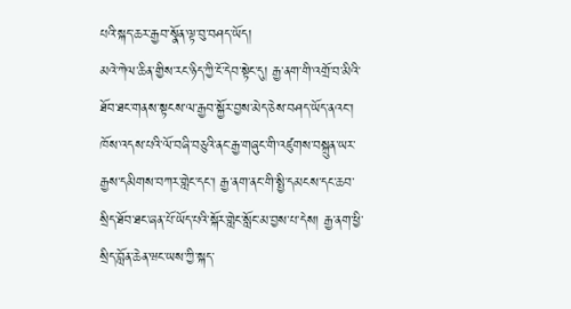པའི་སྐད་ཆར་རྒྱབ་སྣོན་ལྟ་བུ་བཤད་ཡོད།
མའེ་ཀེལ་ཆིན་གྱིས་རང་ཉིད་ཀྱི་ངོ་དེབ་སྟེང་དུ། རྒྱ་ནག་གི་འགྲོ་བ་མིའི་ཐོབ་ཐང་གནས་སྟངས་ལ་རྒྱབ་སྐྱོར་བྱས་མེད་ཅེས་བཤད་ཡོད་ནའང་། ཁོས་འདས་པའི་ལོ་བཞི་བཅུའི་ནང་རྒྱ་གཞུང་གི་འཛུགས་བསྐྲུན་ཡར་རྒྱས་དམིགས་བཀར་གླེང་དང་། རྒྱ་ནག་ནང་གི་སྤྱི་དམངས་དང་ཆབ་སྲིད་ཐོབ་ཐང་ཞན་པོ་ཡོད་པའི་སྐོར་གླེང་སློང་མ་བྱས་པ་དེས། རྒྱ་ནག་ཕྱི་སྲིད་བློན་ཆེན་ཝང་ཡས་ཀྱི་སྐད་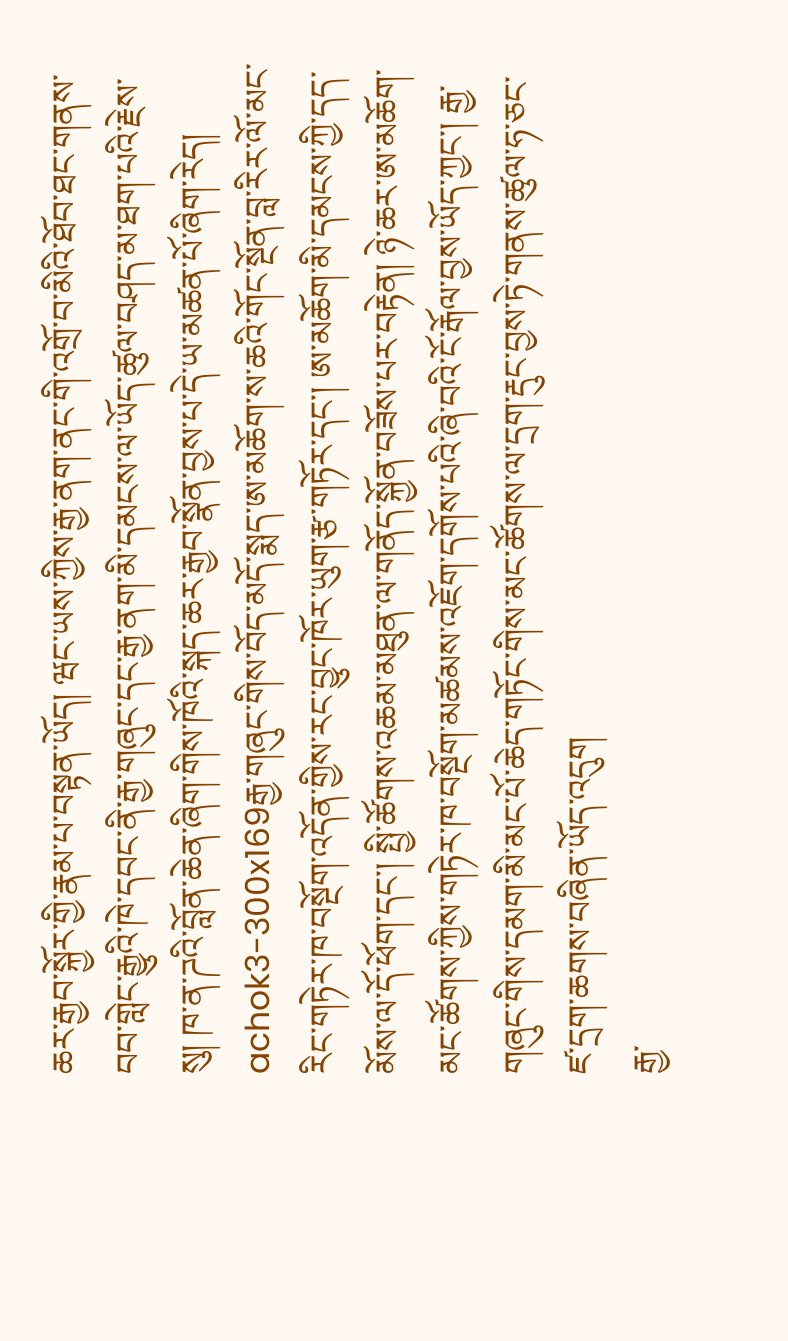ཆར་རྒྱབ་སྐྱོར་གྱི་རྣམ་པ་བསྟན་ཡོད། ཝང་ཡས་ཀྱིས་རྒྱ་ནག་ནང་གི་འགྲོ་བ་མིའི་ཐོབ་ཐང་གནས་བབ་གླེང་རྒྱུའི་ཁེ་དབང་ནི་རྒྱ་གཞུང་དང་རྒྱ་ནག་མི་དམངས་ལ་ཡོད་ཚུལ་བཤད་མ་ཐག་པའི་རྗེས་སུ། ཁ་ན་ཌའི་བློན་ཆེན་ཞིག་གིས་ཁོའི་སྐད་ཆར་རྒྱབ་སྣོན་བྱས་པ་དེ་ཡ་མཚན་པོ་ཞིག་རེད།
achok3-300x169རྒྱ་གཞུང་གིས་བོད་མདོ་སྨད་ཨ་མཆོག་ས་ཆའི་གོང་སྔོན་བླ་རིར་ལོ་མང་རིང་གཏེར་ཁ་བསྔོག་འདོན་གྱིས་རང་བྱུང་ཁོར་ཡུག་རྩ་གཏོར་དང་། ཨ་མཆོག་མི་དམངས་ཀྱི་དད་མོས་ལ་དོ་ཕོག་དང་། སྤྱི་ཚོགས་འཆམ་མཐུན་ལ་གནོད་སྐྱོན་བཟོས་པར་བརྟེན། ཉེ་ཆར་ཨ་མཆོག་མང་ཚོགས་ཀྱིས་གཏེར་ཁ་བསྔོག་མཚམས་འཇོག་དགོས་པའི་ཞི་བའི་ངོ་རྒོལ་བྱས་ཡོད་ཀྱང་། རྒྱ་གཞུང་གིས་དམག་མི་མང་པོ་ཆེད་གཏོང་གིས་མང་ཚོགས་ལ་དྲག་རྡུང་བྱས་ཏེ་གནས་ཚུལ་ཧ་ཅང་ཛ་དྲག་ཆགས་བཞིན་ཡོད་འདུག
རྒྱ་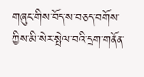གཞུང་གིས་བོད་ས་བཅད་བགོས་ཀྱིས་མི་སེར་སྤེལ་བའི་དྲག་གནོན་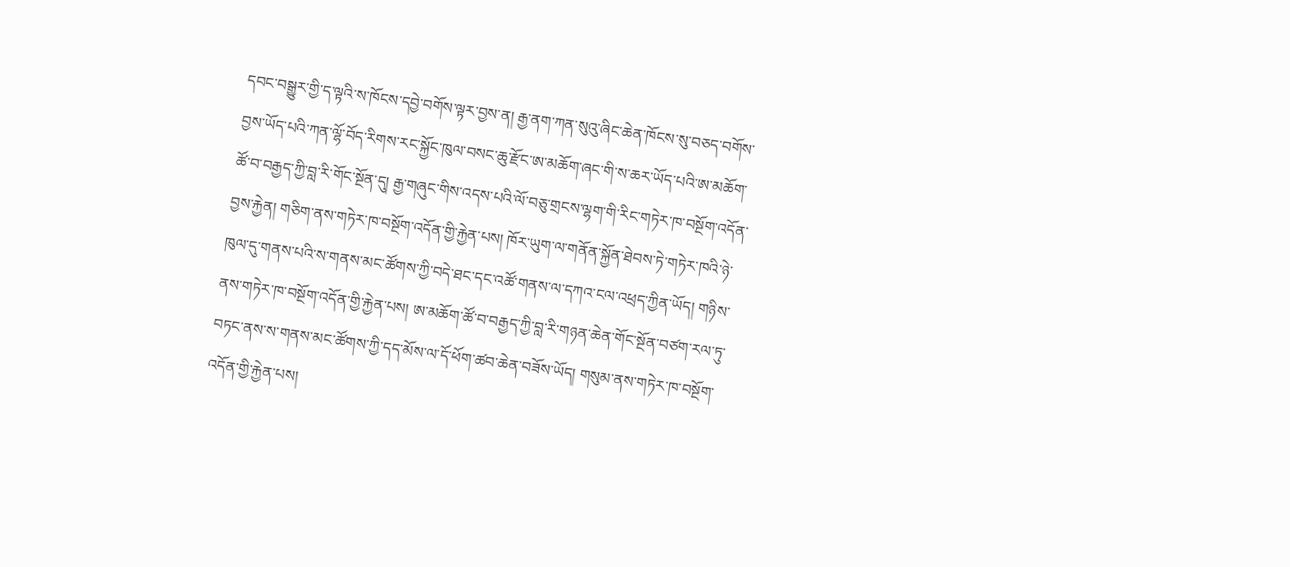དབང་བསྒྱུར་གྱི་ད་ལྟའི་ས་ཁོངས་དབྱེ་བགོས་ལྟར་བྱས་ན། རྒྱ་ནག་ཀན་སུའུ་ཞིང་ཆེན་ཁོངས་སུ་བཅད་བགོས་བྱས་ཡོད་པའི་ཀན་ལྷོ་བོད་རིགས་རང་སྐྱོང་ཁུལ་བསང་ཆུ་རྫོང་ཨ་མཆོག་ཞང་གི་ས་ཆར་ཡོད་པའི་ཨ་མཆོག་ཚོ་བ་བརྒྱད་ཀྱི་བླ་རི་གོང་སྔོན་དུ། རྒྱ་གཞུང་གིས་འདས་པའི་ལོ་བཅུ་གྲངས་ལྷག་གི་རིང་གཏེར་ཁ་བསྔོག་འདོན་བྱས་རྐྱེན། གཅིག་ནས་གཏེར་ཁ་བསྔོག་འདོན་གྱི་རྐྱེན་པས། ཁོར་ཡུག་ལ་གནོན་སྐྱོན་ཐེབས་ཏེ་གཏེར་ཁའི་ཉེ་ཁུལ་དུ་གནས་པའི་ས་གནས་མང་ཚོགས་ཀྱི་བདེ་ཐང་དང་འཚོ་གནས་ལ་དཀའ་ངལ་འཕྲད་ཀྱིན་ཡོད། གཉིས་ནས་གཏེར་ཁ་བསྔོག་འདོན་གྱི་རྐྱེན་པས། ཨ་མཆོག་ཚོ་བ་བརྒྱད་ཀྱི་བླ་རི་གཉན་ཆེན་གོང་སྔོན་བཙག་རལ་ཏུ་བཏང་ནས་ས་གནས་མང་ཚོགས་ཀྱི་དད་མོས་ལ་དོ་ཕོག་ཚབ་ཆེན་བཟོས་ཡོད། གསུམ་ནས་གཏེར་ཁ་བསྔོག་འདོན་གྱི་རྐྱེན་པས།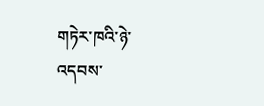གཏེར་ཁའི་ཉེ་འདབས་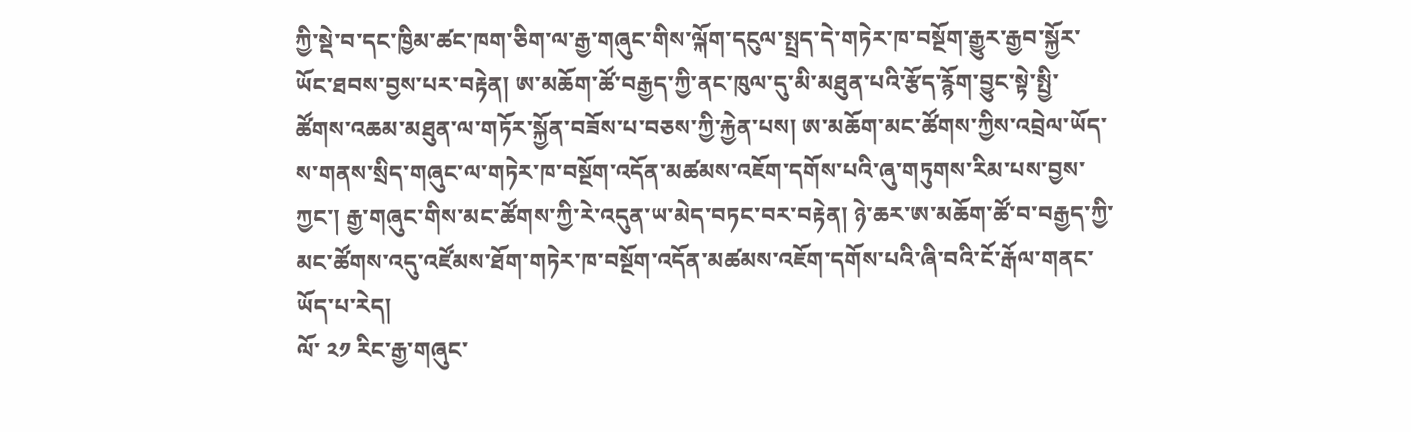ཀྱི་སྡེ་བ་དང་ཁྱིམ་ཚང་ཁག་ཅིག་ལ་རྒྱ་གཞུང་གིས་ལྐོག་དངུལ་སྤྲད་དེ་གཏེར་ཁ་བསྔོག་རྒྱུར་རྒྱབ་སྐྱོར་ཡོང་ཐབས་བྱས་པར་བརྟེན། ཨ་མཆོག་ཚོ་བརྒྱད་ཀྱི་ནང་ཁུལ་དུ་མི་མཐུན་པའི་རྩོད་རྙོག་བྱུང་སྟེ་སྤྱི་ཚོགས་འཆམ་མཐུན་ལ་གཏོར་སྐྱོན་བཟོས་པ་བཅས་ཀྱི་རྐྱེན་པས། ཨ་མཆོག་མང་ཚོགས་ཀྱིས་འབྲེལ་ཡོད་ས་གནས་སྲིད་གཞུང་ལ་གཏེར་ཁ་བསྔོག་འདོན་མཚམས་འཇོག་དགོས་པའི་ཞུ་གཏུགས་རིམ་པས་བྱས་ཀྱང་། རྒྱ་གཞུང་གིས་མང་ཚོགས་ཀྱི་རེ་འདུན་ཡ་མེད་བཏང་བར་བརྟེན། ཉེ་ཆར་ཨ་མཆོག་ཚོ་བ་བརྒྱད་ཀྱི་མང་ཚོགས་འདུ་འཛོམས་ཐོག་གཏེར་ཁ་བསྔོག་འདོན་མཚམས་འཇོག་དགོས་པའི་ཞི་བའི་ངོ་རྒོལ་གནང་ཡོད་པ་རེད།
ལོ་ ༢༡ རིང་རྒྱ་གཞུང་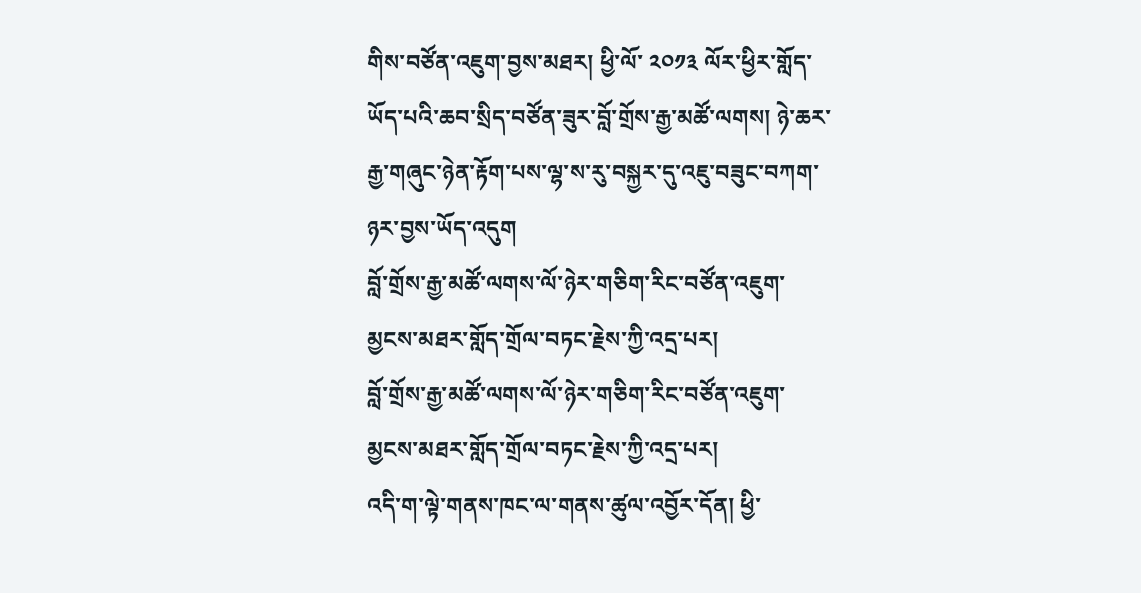གིས་བཙོན་འཇུག་བྱས་མཐར། ཕྱི་ལོ་ ༢༠༡༣ ལོར་ཕྱིར་གློད་ཡོད་པའི་ཆབ་སྲིད་བཙོན་ཟུར་བློ་གྲོས་རྒྱ་མཚོ་ལགས། ཉེ་ཆར་རྒྱ་གཞུང་ཉེན་རྟོག་པས་ལྷ་ས་རུ་བསྐྱར་དུ་འཇུ་བཟུང་བཀག་ཉར་བྱས་ཡོད་འདུག
བློ་གྲོས་རྒྱ་མཚོ་ལགས་ལོ་ཉེར་གཅིག་རིང་བཙོན་འཇུག་མྱངས་མཐར་གློད་གྲོལ་བཏང་རྗེས་ཀྱི་འདྲ་པར།
བློ་གྲོས་རྒྱ་མཚོ་ལགས་ལོ་ཉེར་གཅིག་རིང་བཙོན་འཇུག་མྱངས་མཐར་གློད་གྲོལ་བཏང་རྗེས་ཀྱི་འདྲ་པར།
འདི་ག་ལྟེ་གནས་ཁང་ལ་གནས་ཚུལ་འབྱོར་དོན། ཕྱི་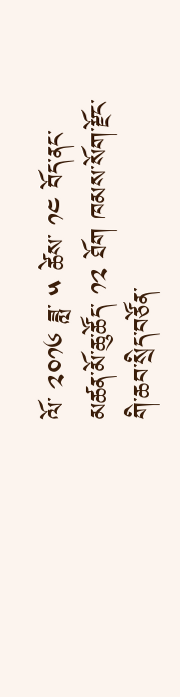ལོ་ ༢༠༡༦ ཟླ་ ༥ ཚེས་ ༡༤ བོད་ནང་མཚན་མོ་ཆུ་ཚོད་ ༡༢ ཐོག ཁམས་སོག་རྫོང་གི་ཆབ་སྲིད་བཙོན་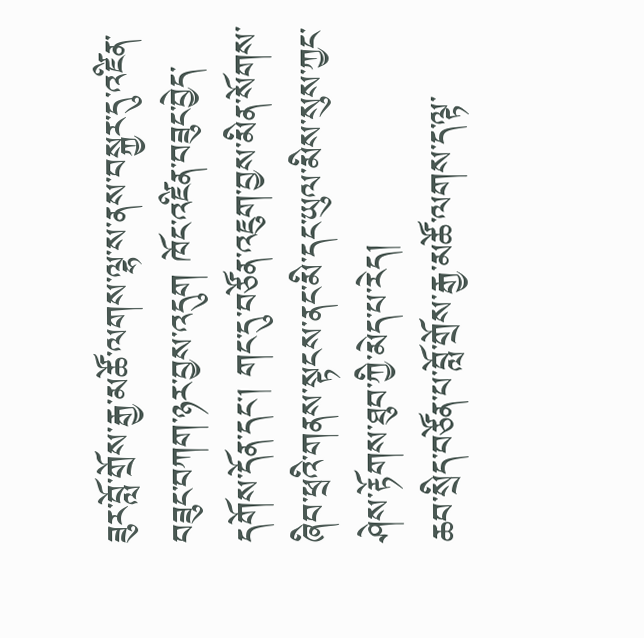ཟུར་བློ་གྲོས་རྒྱ་མཚོ་ལགས་ལྷ་ས་ནས་བསྐྱར་དུ་འཛིན་བཟུང་བཀག་ཉར་བྱས་འདུག ཁོང་འཛིན་བཟུང་བྱེད་དགོས་དོན་དང། གང་དུ་བཙོན་འཇུག་བྱས་མིན་སོགས་ཞིབ་ཕྲའི་གནས་སྟངས་ནང་མི་དང་ཡུལ་མིས་སུས་ཀྱང་ཤེས་རྟོགས་ཐུབ་ཀྱི་མེད་པ་རེད།
ཆབ་སྲིད་བཙོན་པ་བློ་གྲོས་རྒྱ་མཚོ་ལགས་ད་ལྟ་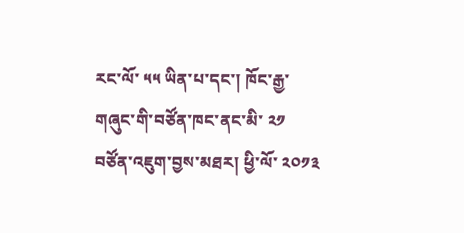རང་ལོ་ ༥༥ ཡིན་པ་དང་། ཁོང་རྒྱ་གཞུང་གི་བཙོན་ཁང་ནང་མི་ ༢༡ བཙོན་འཇུག་བྱས་མཐར། ཕྱི་ལོ་ ༢༠༡༣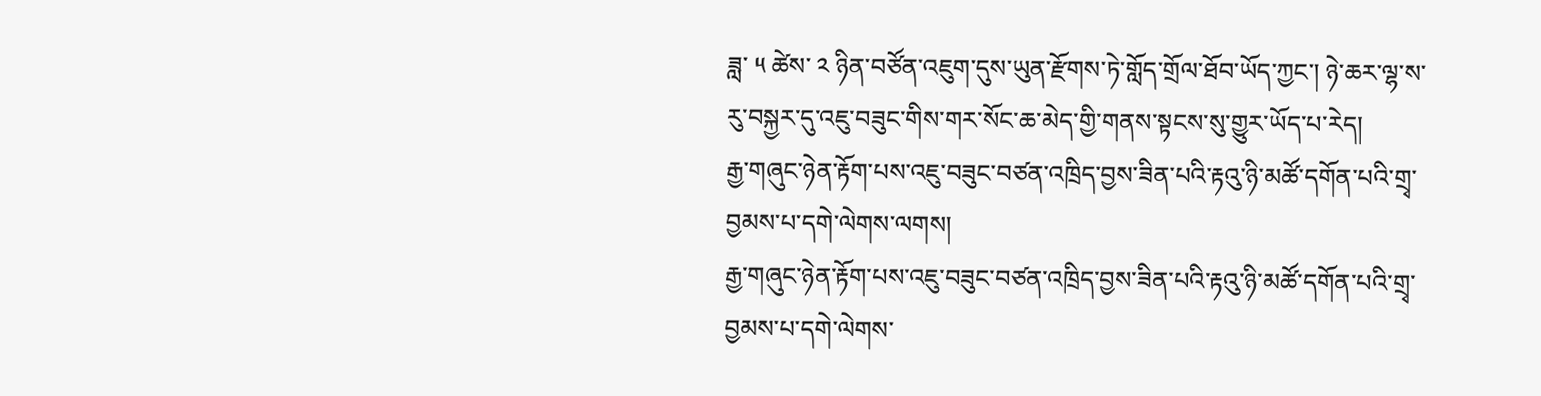ཟླ་ ༥ ཚེས་ ༢ ཉིན་བཙོན་འཇུག་དུས་ཡུན་རྫོགས་ཏེ་གློད་གྲོལ་ཐོབ་ཡོད་ཀྱང་། ཉེ་ཆར་ལྷ་ས་རུ་བསྐྱར་དུ་འཇུ་བཟུང་གིས་གར་སོང་ཆ་མེད་གྱི་གནས་སྟངས་སུ་གྱུར་ཡོད་པ་རེད།
རྒྱ་གཞུང་ཉེན་རྟོག་པས་འཇུ་བཟུང་བཙན་འཁྲིད་བྱས་ཟིན་པའི་རྟའུ་ཉི་མཚོ་དགོན་པའི་གྲྭ་བྱམས་པ་དགེ་ལེགས་ལགས།
རྒྱ་གཞུང་ཉེན་རྟོག་པས་འཇུ་བཟུང་བཙན་འཁྲིད་བྱས་ཟིན་པའི་རྟའུ་ཉི་མཚོ་དགོན་པའི་གྲྭ་བྱམས་པ་དགེ་ལེགས་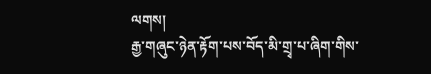ལགས།
རྒྱ་གཞུང་ཉེན་རྟོག་པས་བོད་མི་གྲྭ་པ་ཞིག་གིས་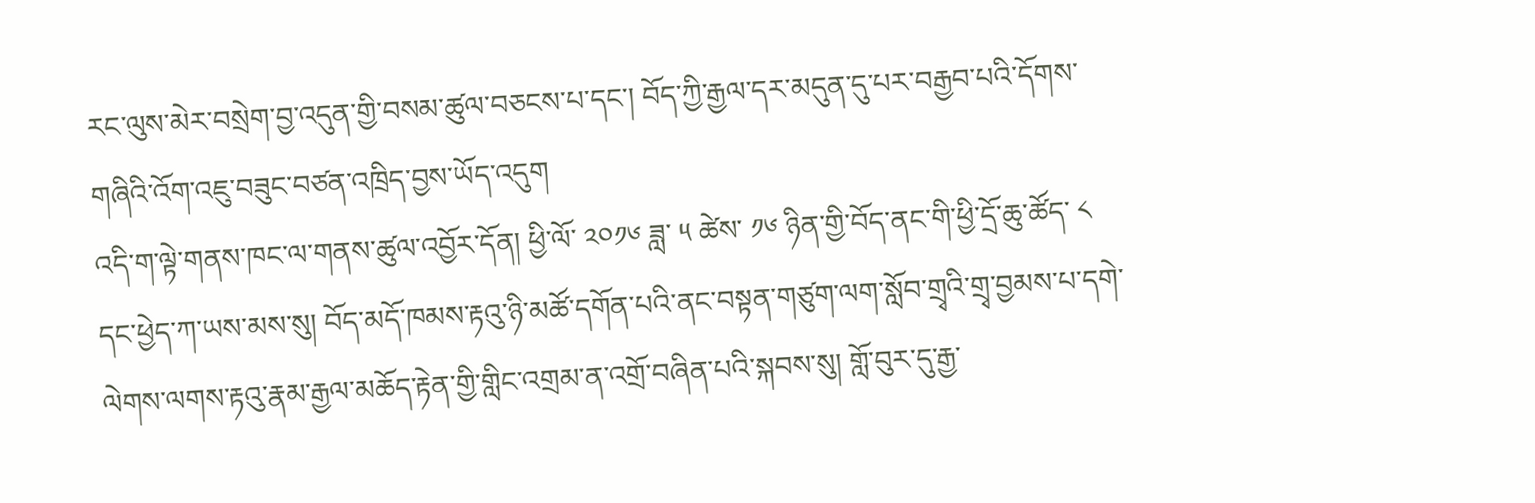རང་ལུས་མེར་བསྲེག་བྱ་འདུན་གྱི་བསམ་ཚུལ་བཅངས་པ་དང་། བོད་ཀྱི་རྒྱལ་དར་མདུན་དུ་པར་བརྒྱབ་པའི་དོགས་གཞིའི་འོག་འཇུ་བཟུང་བཙན་འཁྲིད་བྱས་ཡོད་འདུག
འདི་ག་ལྟེ་གནས་ཁང་ལ་གནས་ཚུལ་འབྱོར་དོན། ཕྱི་ལོ་ ༢༠༡༦ ཟླ་ ༥ ཚེས་ ༡༦ ཉིན་གྱི་བོད་ནང་གི་ཕྱི་དྲོ་ཆུ་ཚོད་ ༨ དང་ཕྱེད་ཀ་ཡས་མས་སུ། བོད་མདོ་ཁམས་རྟའུ་ཉི་མཚོ་དགོན་པའི་ནང་བསྟན་གཙུག་ལག་སློབ་གྲྭའི་གྲྭ་བྱམས་པ་དགེ་ལེགས་ལགས་རྟའུ་རྣམ་རྒྱལ་མཆོད་རྟེན་གྱི་གླིང་འགྲམ་ན་འགྲོ་བཞིན་པའི་སྐབས་སུ། གློ་བུར་དུ་རྒྱ་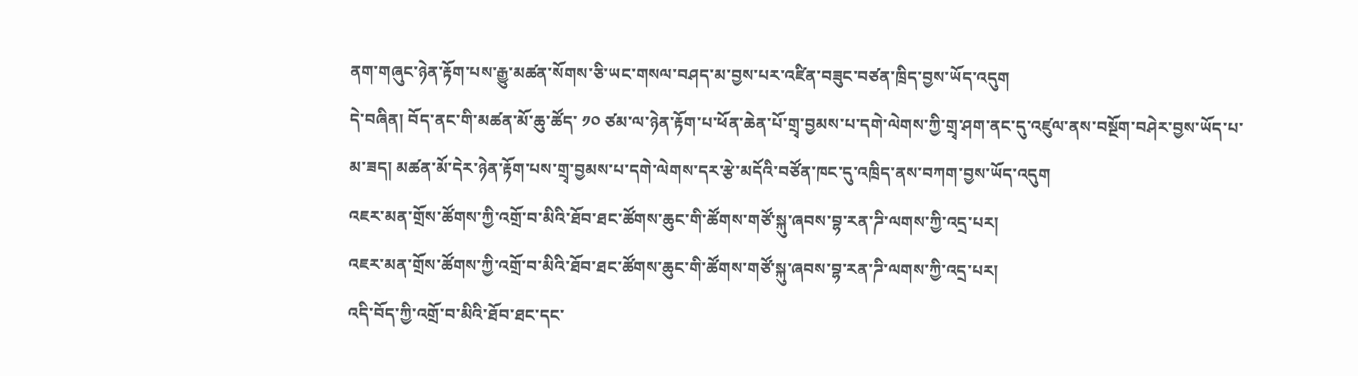ནག་གཞུང་ཉེན་རྟོག་པས་རྒྱུ་མཚན་སོགས་ཅི་ཡང་གསལ་བཤད་མ་བྱས་པར་འཛིན་བཟུང་བཙན་ཁྲིད་བྱས་ཡོད་འདུག
དེ་བཞིན། བོད་ནང་གི་མཚན་མོ་ཆུ་ཚོད་ ༡༠ ཙམ་ལ་ཉེན་རྟོག་པ་ཕོན་ཆེན་པོ་གྲྭ་བྱམས་པ་དགེ་ལེགས་ཀྱི་གྲྭ་ཤག་ནང་དུ་འཛུལ་ནས་བསྔོག་བཤེར་བྱས་ཡོད་པ་མ་ཟད། མཚན་མོ་དེར་ཉེན་རྟོག་པས་གྲྭ་བྱམས་པ་དགེ་ལེགས་དར་རྩེ་མདོའི་བཙོན་ཁང་དུ་འཁྲིད་ནས་བཀག་བྱས་ཡོད་འདུག
འཇར་མན་གྲོས་ཚོགས་ཀྱི་འགྲོ་བ་མིའི་ཐོབ་ཐང་ཚོགས་ཆུང་གི་ཚོགས་གཙོ་སྐུ་ཞབས་བྷ་རན་ཌི་ལགས་ཀྱི་འདྲ་པར།
འཇར་མན་གྲོས་ཚོགས་ཀྱི་འགྲོ་བ་མིའི་ཐོབ་ཐང་ཚོགས་ཆུང་གི་ཚོགས་གཙོ་སྐུ་ཞབས་བྷ་རན་ཌི་ལགས་ཀྱི་འདྲ་པར།
འདི་བོད་ཀྱི་འགྲོ་བ་མིའི་ཐོབ་ཐང་དང་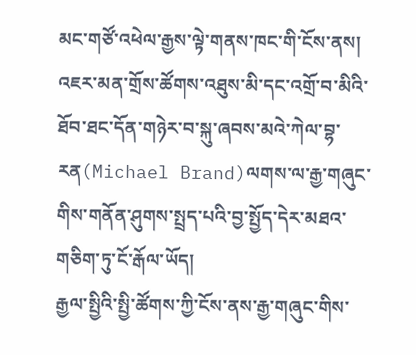མང་གཙོ་འཕེལ་རྒྱས་ལྟེ་གནས་ཁང་གི་ངོས་ནས། འཇར་མན་གྲོས་ཚོགས་འཐུས་མི་དང་འགྲོ་བ་མིའི་ཐོབ་ཐང་དོན་གཉེར་བ་སྐུ་ཞབས་མའེ་ཀེལ་བྷ་རན(Michael Brand)ལགས་ལ་རྒྱ་གཞུང་གིས་གནོན་ཤུགས་སྤྲད་པའི་བྱ་སྤྱོད་དེར་མཐའ་གཅིག་ཏུ་ངོ་རྒོལ་ཡོད།
རྒྱལ་སྤྱིའི་སྤྱི་ཚོགས་ཀྱི་ངོས་ནས་རྒྱ་གཞུང་གིས་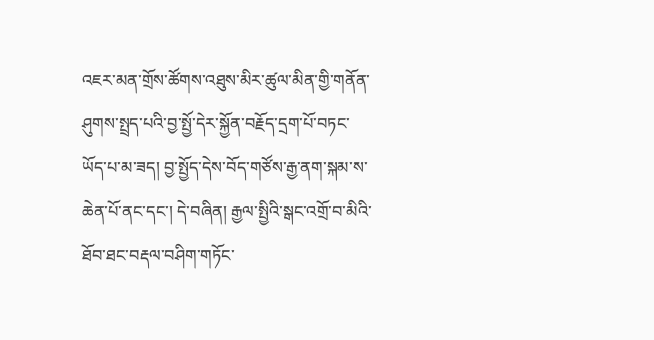འཇར་མན་གྲོས་ཚོགས་འཐུས་མིར་ཚུལ་མིན་གྱི་གནོན་ཤུགས་སྤྲད་པའི་བྱ་སྤྱོ་དེར་སྐྱོན་བརྗོད་དྲག་པོ་བཏང་ཡོད་པ་མ་ཟད། བྱ་སྤྱོད་དེས་བོད་གཙོས་རྒྱ་ནག་སྐམ་ས་ཆེན་པོ་ནང་དང་། དེ་བཞིན། རྒྱལ་སྤྱིའི་སྒང་འགྲོ་བ་མིའི་ཐོབ་ཐང་བརྡལ་བཤིག་གཏོང་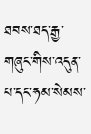ཐབས་ཐད་རྒྱ་གཞུང་གིས་འདུན་པ་དང་ཧམ་སེམས་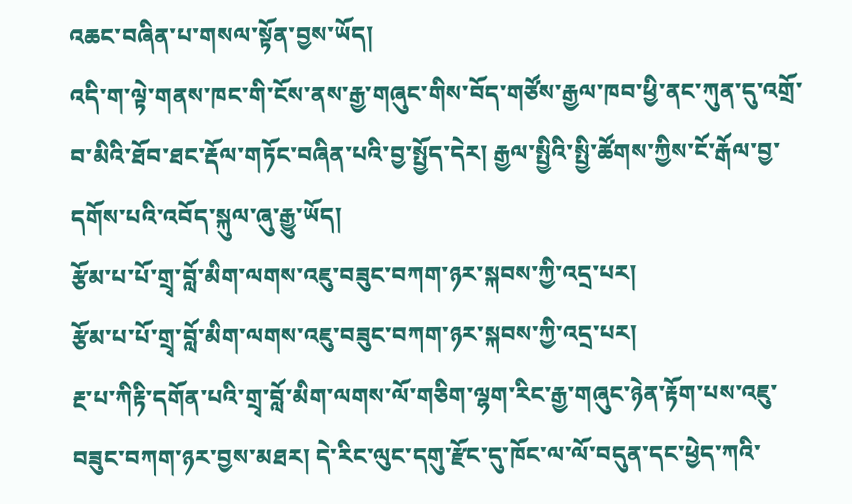འཆང་བཞིན་པ་གསལ་སྟོན་བྱས་ཡོད།
འདི་ག་ལྟེ་གནས་ཁང་གི་ངོས་ནས་རྒྱ་གཞུང་གིས་བོད་གཙོས་རྒྱལ་ཁབ་ཕྱི་ནང་ཀུན་དུ་འགྲོ་བ་མིའི་ཐོབ་ཐང་རྡོལ་གཏོང་བཞིན་པའི་བྱ་སྤྱོད་དེར། རྒྱལ་སྤྱིའི་སྤྱི་ཚོགས་ཀྱིས་ངོ་རྒོལ་བྱ་དགོས་པའི་འབོད་སྐུལ་ཞུ་རྒྱུ་ཡོད།
རྩོམ་པ་པོ་གྲྭ་བློ་མིག་ལགས་འཇུ་བཟུང་བཀག་ཉར་སྐབས་ཀྱི་འདྲ་པར།
རྩོམ་པ་པོ་གྲྭ་བློ་མིག་ལགས་འཇུ་བཟུང་བཀག་ཉར་སྐབས་ཀྱི་འདྲ་པར།
རྔ་པ་ཀིརྟི་དགོན་པའི་གྲྭ་བློ་མིག་ལགས་ལོ་གཅིག་ལྷག་རིང་རྒྱ་གཞུང་ཉེན་རྟོག་པས་འཇུ་བཟུང་བཀག་ཉར་བྱས་མཐར། དེ་རིང་ལུང་དགུ་རྫོང་དུ་ཁོང་ལ་ལོ་བདུན་དང་ཕྱེད་ཀའི་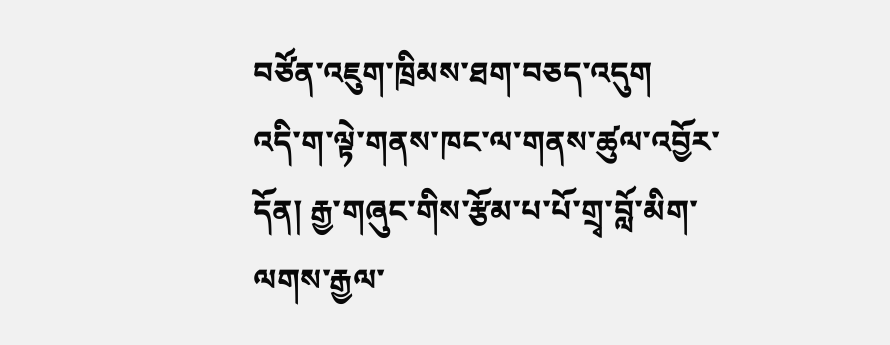བཙོན་འཇུག་ཁྲིམས་ཐག་བཅད་འདུག
འདི་ག་ལྟེ་གནས་ཁང་ལ་གནས་ཚུལ་འབྱོར་དོན། རྒྱ་གཞུང་གིས་རྩོམ་པ་པོ་གྲྭ་བློ་མིག་ལགས་རྒྱལ་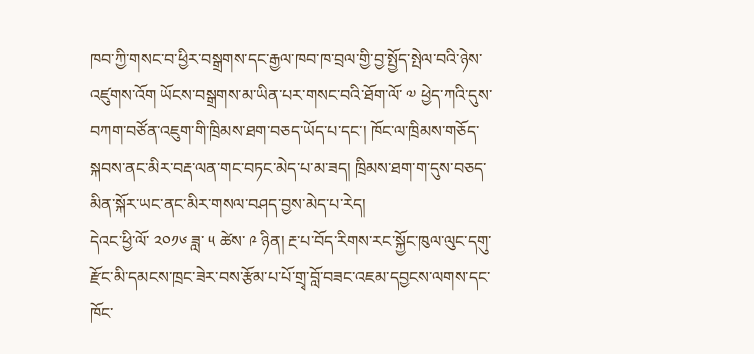ཁབ་ཀྱི་གསང་བ་ཕྱིར་བསྒྲགས་དང་རྒྱལ་ཁབ་ཁ་བྲལ་གྱི་བྱ་སྤྱོད་སྤེལ་བའི་ཉེས་འཛུགས་འོག ཡོངས་བསྒྲགས་མ་ཡིན་པར་གསང་བའི་ཐོག་ལོ་ ༧ ཕྱེད་ཀའི་དུས་བཀག་བཙོན་འཇུག་གི་ཁྲིམས་ཐག་བཅད་ཡོད་པ་དང་། ཁོང་ལ་ཁྲིམས་གཅོད་སྐབས་ནང་མིར་བརྡ་ལན་གང་བཏང་མེད་པ་མ་ཟད། ཁྲིམས་ཐག་ག་དུས་བཅད་མིན་སྐོར་ཡང་ནང་མིར་གསལ་བཤད་བྱས་མེད་པ་རེད།
དེའང་ཕྱི་ལོ་ ༢༠༡༦ ཟླ་ ༥ ཚེས་ ༩ ཉིན། རྔ་པ་བོད་རིགས་རང་སྐྱོང་ཁུལ་ལུང་དགུ་རྫོང་མི་དམངས་ཁྲང་ཟེར་བས་རྩོམ་པ་པོ་གྲྭ་བློ་བཟང་འཇམ་དབྱངས་ལགས་དང་ཁོང་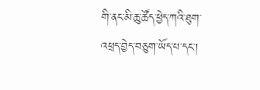གི་ནང་མི་ཆུ་ཚོད་ཕྱེད་ཀའི་ཐུག་འཕྲད་བྱེད་བཅུག་ཡོད་པ་དང་།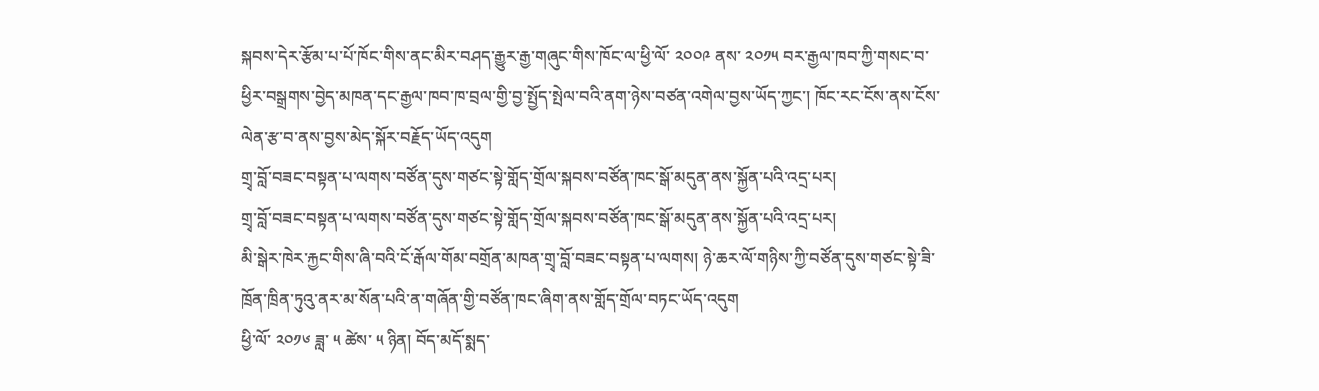སྐབས་དེར་རྩོམ་པ་པོ་ཁོང་གིས་ནང་མིར་བཤད་རྒྱུར་རྒྱ་གཞུང་གིས་ཁོང་ལ་ཕྱི་ལོ་ ༢༠༠༩ ནས་ ༢༠༡༥ བར་རྒྱལ་ཁབ་ཀྱི་གསང་བ་ཕྱིར་བསྒྲགས་བྱེད་མཁན་དང་རྒྱལ་ཁབ་ཁ་བྲལ་གྱི་བྱ་སྤྱོད་སྤེལ་བའི་ནག་ཉེས་བཙན་འགེལ་བྱས་ཡོད་ཀྱང་། ཁོང་རང་ངོས་ནས་ངོས་ལེན་རྩ་བ་ནས་བྱས་མེད་སྐོར་བརྗོད་ཡོད་འདུག
གྲྭ་བློ་བཟང་བསྟན་པ་ལགས་བཙོན་དུས་གཙང་སྟེ་གློད་གྲོལ་སྐབས་བཙོན་ཁང་སྒོ་མདུན་ནས་སྐྱོན་པའི་འདྲ་པར།
གྲྭ་བློ་བཟང་བསྟན་པ་ལགས་བཙོན་དུས་གཙང་སྟེ་གློད་གྲོལ་སྐབས་བཙོན་ཁང་སྒོ་མདུན་ནས་སྐྱོན་པའི་འདྲ་པར།
མི་སྒེར་ཁེར་རྐྱང་གིས་ཞི་བའི་ངོ་རྒོལ་གོམ་བགྲོན་མཁན་གྲྭ་བློ་བཟང་བསྟན་པ་ལགས། ཉེ་ཆར་ལོ་གཉིས་ཀྱི་བཙོན་དུས་གཙང་སྟེ་ཟི་ཁྲོན་ཁྲིན་ཏུའུ་ནར་མ་སོན་པའི་ན་གཞོན་གྱི་བཙོན་ཁང་ཞིག་ནས་གློད་གྲོལ་བཏང་ཡོད་འདུག
ཕྱི་ལོ་ ༢༠༡༦ ཟླ་ ༥ ཚེས་ ༥ ཉིན། བོད་མདོ་སྨད་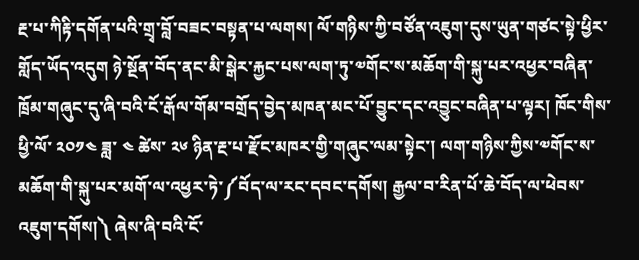རྔ་པ་ཀིརྟི་དགོན་པའི་གྲྭ་བློ་བཟང་བསྟན་པ་ལགས། ལོ་གཉིས་ཀྱི་བཙོན་འཇུག་དུས་ཡུན་གཙང་སྟེ་ཕྱིར་གློད་ཡོད་འདུག ཉེ་སྔོན་བོད་ནང་མི་སྒེར་རྐྱང་པས་ལག་ཏུ་༧གོང་ས་མཆོག་གི་སྐུ་པར་འཕྱར་བཞིན་ཁྲོམ་གཞུང་དུ་ཞི་བའི་ངོ་རྒོལ་གོམ་བགྲོད་བྱེད་མཁན་མང་པོ་བྱུང་དང་འབྱུང་བཞིན་པ་ལྟར། ཁོང་གིས་ཕྱི་ལོ་ ༢༠༡༤ ཟླ་ ༤ ཚེས་ ༢༦ ཉིན་རྔ་པ་རྫོང་མཁར་གྱི་གཞུང་ལམ་སྟེང་། ལག་གཉིས་ཀྱིས་༧གོང་ས་མཆོག་གི་སྐུ་པར་མགོ་ལ་འཕྱར་ཏེ་༼བོད་ལ་རང་དབང་དགོས། རྒྱལ་བ་རིན་པོ་ཆེ་བོད་ལ་ཕེབས་འཇུག་དགོས།༽ ཞེས་ཞི་བའི་ངོ་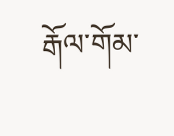རྒོལ་གོམ་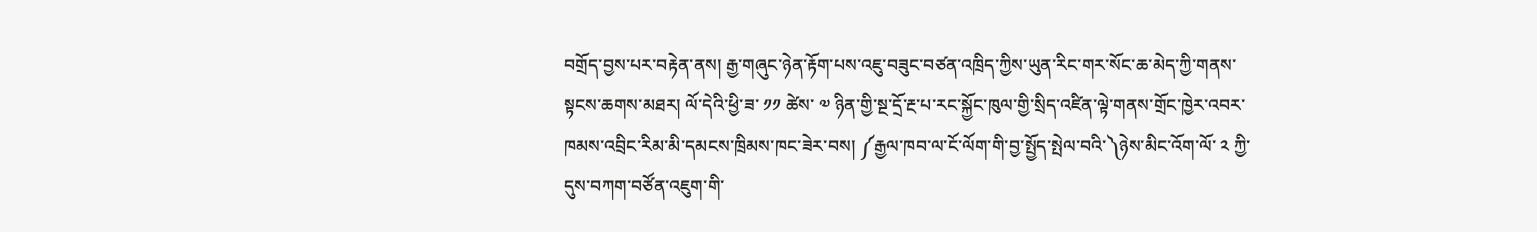བགྲོད་བྱས་པར་བརྟེན་ནས། རྒྱ་གཞུང་ཉེན་རྟོག་པས་འཇུ་བཟུང་བཙན་འཁྲིད་ཀྱིས་ཡུན་རིང་གར་སོང་ཆ་མེད་ཀྱི་གནས་སྟངས་ཆགས་མཐར། ལོ་དེའི་ཕྱི་ཟ་ ༡༡ ཚེས་ ༧ ཉིན་གྱི་སྔ་དྲོ་རྔ་པ་རང་སྐྱོང་ཁུལ་གྱི་སྲིད་འཛིན་ལྟེ་གནས་གྲོང་ཁྱེར་འབར་ཁམས་འབྲིང་རིམ་མི་དམངས་ཁྲིམས་ཁང་ཟེར་བས། ༼རྒྱལ་ཁབ་ལ་ངོ་ལོག་གི་བྱ་སྤྱོད་སྤེལ་བའི་༽ཉེས་མིང་འོག་ལོ་ ༢ ཀྱི་དུས་བཀག་བཙོན་འཇུག་གི་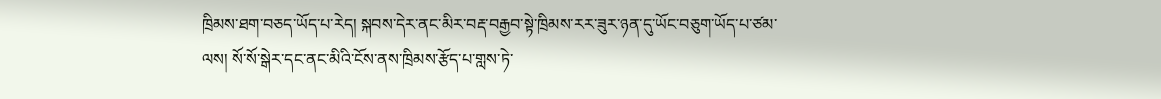ཁྲིམས་ཐག་བཅད་ཡོད་པ་རེད། སྐབས་དེར་ནང་མིར་བརྡ་བརྒྱབ་སྟེ་ཁྲིམས་རར་ཟུར་ཉན་དུ་ཡོང་བཅུག་ཡོད་པ་ཙམ་ལས། སོ་སོ་སྒེར་དང་ནང་མིའི་ངོས་ནས་ཁྲིམས་རྩོད་པ་གླས་ཏེ་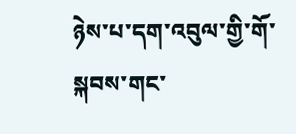ཉེས་པ་དག་འབུལ་གྱི་གོ་སྐབས་གང་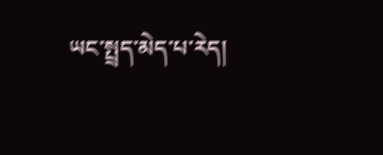ཡང་སྤྲད་མེད་པ་རེད།